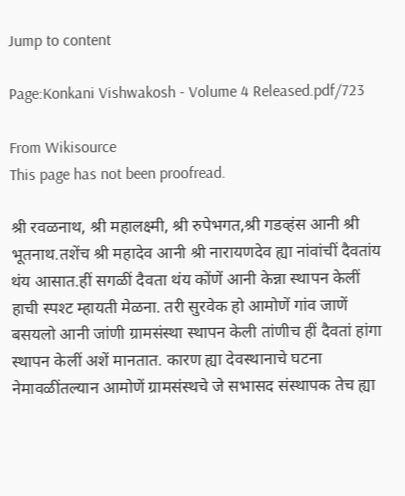Jump to content

Page:Konkani Vishwakosh - Volume 4 Released.pdf/723

From Wikisource
This page has not been proofread.

श्री रवळनाथ, श्री महालक्ष्मी, श्री रुपेभगत,श्री गडव्हंस आनी श्री भूतनाथ.तशेंच श्री महादेव आनी श्री नारायणदेव ह्या नांवांचीं दैवतांय थंय आसात.हीं सगळीं दैवता थंय कोंणें आनी केन्ना स्थापन केलीं हाची स्पश्ट म्हायती मेळना. तरी सुरवेक हो आमोणें गांव जाणें बसयलो आनी जांणी ग्रामसंस्था स्थापन केली तांणीच हीं दैवतां हांगा स्थापन केलीं अशें मानतात. कारण ह्या देवस्थानाचे घटना नेमावळींतल्यान आमोणें ग्रामसंस्थचे जे सभासद संस्थापक तेच ह्या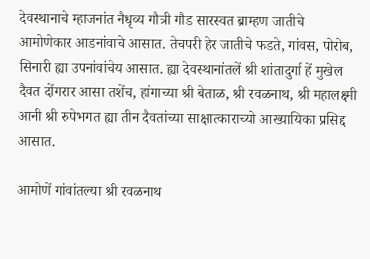देवस्थानाचे म्हाजनांत नैधृव्य गौत्री गौड सारस्वत ब्राम्हण जातीचे आमोणेकार आडनांवाचे आसात. तेचपरी हेर जातीचे फडते, गांवस, पोरोब, सिनारी ह्या उपनांवांचेय आसात. ह्या देवस्थानांतलें श्री शांतादुर्गा हें मुखेल दैवत दोंगरार आसा तशेंच, हांगाच्या श्री बेताळ, श्री रवळनाथ, श्री महालक्ष्मी आनी श्री रुपेभगत ह्या तीन दैवतांच्या साक्षात्काराच्यो आख्यायिका प्रसिद्द आसात.

आमोणें गांवांतल्या श्री रवळनाथ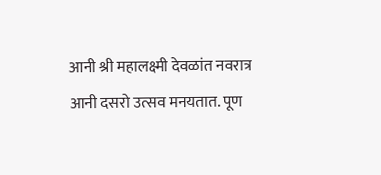आनी श्री महालक्ष्मी देवळांत नवरात्र आनी दसरो उत्सव मनयतात. पूण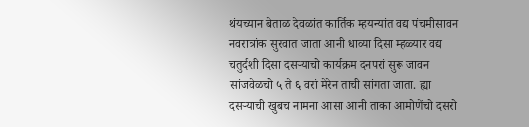थंयच्यान बेताळ देवळांत कार्तिक म्हयन्यांत वद्य पंचमीसावन नवरात्रांक सुरवात जाता आनी धाव्या दिसा म्हळ्यार वद्य चतुर्दशी दिसा दसऱ्याचो कार्यक्रम दनपरां सुरू जावन सांजवेळचो ५ ते ६ वरां मेरेन ताची सांगता जाता. ह्या दसऱ्याची खुबच नामना आसा आनी ताका आमोणेंचो दसरो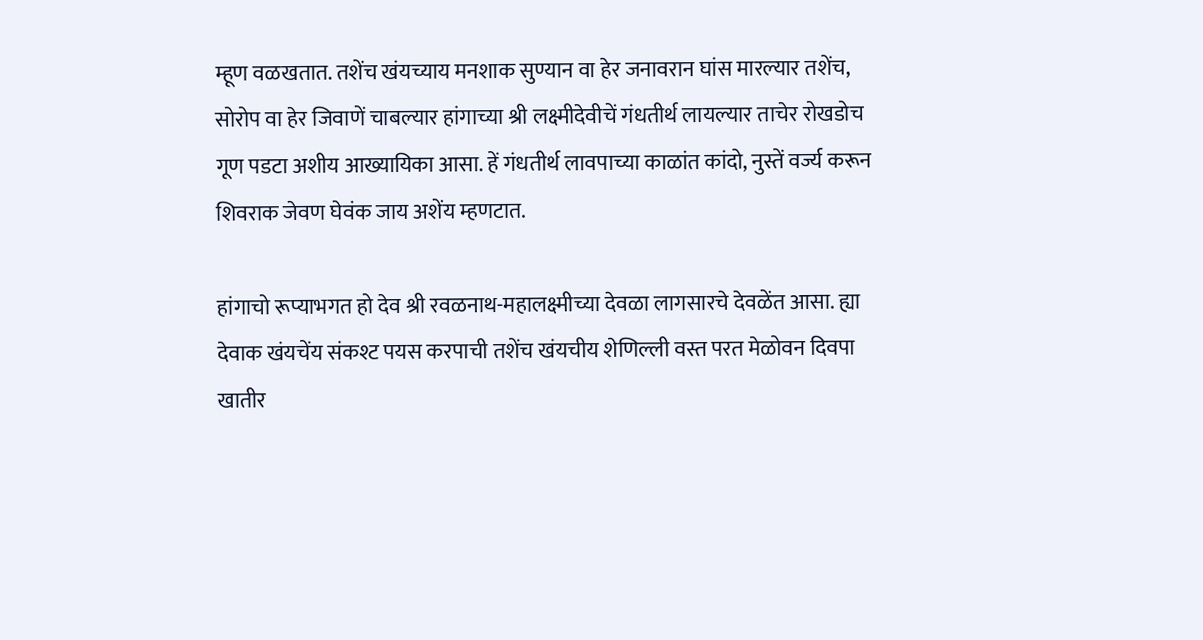म्हूण वळखतात. तशेंच खंयच्याय मनशाक सुण्यान वा हेर जनावरान घांस मारल्यार तशेंच, सोरोप वा हेर जिवाणें चाबल्यार हांगाच्या श्री लक्ष्मीदेवीचें गंधतीर्थ लायल्यार ताचेर रोखडोच गूण पडटा अशीय आख्यायिका आसा. हें गंधतीर्थ लावपाच्या काळांत कांदो, नुस्तें वर्ज्य करून शिवराक जेवण घेवंक जाय अशेंय म्हणटात.

हांगाचो रूप्याभगत हो देव श्री रवळनाथ-महालक्ष्मीच्या देवळा लागसारचे देवळेंत आसा. ह्या देवाक खंयचेंय संकश्ट पयस करपाची तशेंच खंयचीय शेणिल्ली वस्त परत मेळोवन दिवपा खातीर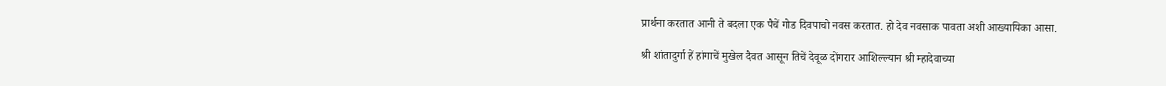प्रार्थना करतात आनी ते बदला एक पैचें गोड दिवपाचो नवस करतात. हो देव नवसाक पावता अशी आख्यायिका आसा.

श्री शांतादुर्गा हें हांगाचें मुखेल दैवत आसून तिचें देवूळ दोंगरार आशिल्ल्यान श्री म्हादेवाच्या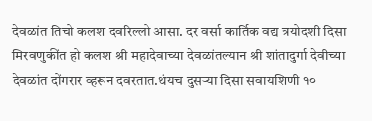देवळांत तिचो कलश दवरिल्लो आसा. दर वर्सा कार्तिक वद्य त्रयोदशी दिसा मिरवणुकींत हो कलश श्री महादेवाच्या देवळांतल्यान श्री शांतादुर्गा देवीच्या देवळांत दोंगरार व्हरून दवरतात.थंयच दुसऱ्या दिसा सवायशिणी १०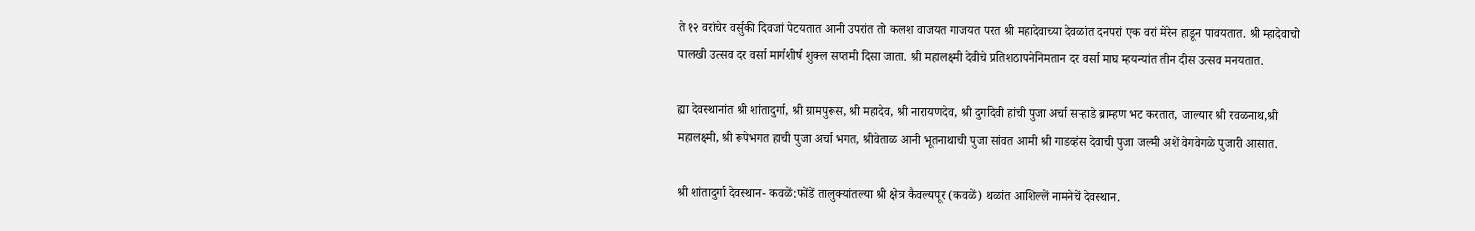ते १२ वरांचेर वर्सुकी दिवजां पेटयतात आनी उपरांत तो कलश वाजयत गाजयत परत श्री महादेवाच्या देवळांत दनपरां एक वरां मेरेन हाडून पावयतात. श्री म्हादेवाचो पालखी उत्सव दर वर्सा मार्गशीर्ष शुक्ल सप्तमी दिसा जाता. श्री महालक्ष्मी देवीचे प्रतिशठापनेनिमतान दर वर्सा माघ म्हयन्यांत तीन दीस उत्सव मनयतात.

ह्या देवस्थानांत श्री शांतादुर्गा, श्री ग्रामपुरूस, श्री महादेव, श्री नारायणदेव, श्री दुर्गादेवी हांची पुजा अर्चा सऱ्हाडे ब्राम्हण भट करतात, जाल्यार श्री रवळनाथ,श्री महालक्ष्मी, श्री रूपेभगत हाची पुजा अर्चा भगत, श्रीवेताळ आनी भूतनाथाची पुजा सांवत आमी श्री गाडव्हंस देवाची पुजा जल्मी अशें वेगवेगळे पुजारी आसात.

श्री शांतादुर्गा देवस्थान- कवळें:फोंडें तालुक्यांतल्या श्री क्षेत्र कैवल्यपूर (कवळें) थळांत आशिल्लें नामनेचें देवस्थान.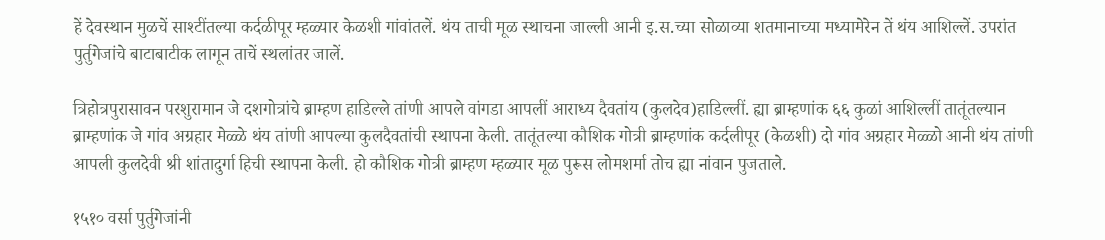हें देवस्थान मुळचें साश्टींतल्या कर्दळीपूर म्हळ्यार केळशी गांवांतलें. थंय ताची मूळ स्थाचना जाल्ली आनी इ.स.च्या सोळाव्या शतमानाच्या मध्यामेरेन तें थंय आशिल्लें. उपरांत पुर्तुगेजांचे बाटाबाटीक लागून ताचें स्थलांतर जालें.

त्रिहोत्रपुरासावन परशुरामान जे दशगोत्रांचे ब्राम्हण हाडिल्ले तांणी आपले वांगडा आपलीं आराध्य दैवतांय (कुलदेव)हाडिल्लीं. ह्या ब्राम्हणांक ६६ कुळां आशिल्लीं तातूंतल्यान ब्राम्हणांक जे गांव अग्रहार मेळ्ळे थंय तांणी आपल्या कुलदैवतांची स्थापना केली. तातूंतल्या कौशिक गोत्री ब्राम्हणांक कर्दलीपूर (केळशी) दो गांव अग्रहार मेळ्ळो आनी थंय तांणी आपली कुलदेवी श्री शांतादुर्गा हिची स्थापना केली. हो कौशिक गोत्री ब्राम्हण म्हळ्यार मूळ पुरूस लोमशर्मा तोच ह्या नांवान पुजताले.

१५१० वर्सा पुर्तुगेजांनी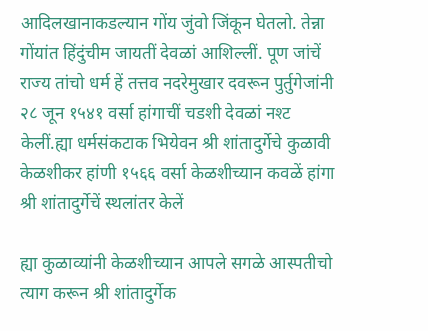आदिलखानाकडल्यान गोंय जुंवो जिंकून घेतलो. तेन्ना गोंयांत हिंदुंचीम जायतीं देवळां आशिल्लीं. पूण जांचें राज्य तांचो धर्म हें तत्तव नदरेमुखार दवरून पुर्तुगेजांनी २८ जून १५४१ वर्सा हांगाचीं चडशी देवळां नश्ट केलीं.ह्या धर्मसंकटाक भियेवन श्री शांतादुर्गेचे कुळावी केळशीकर हांणी १५६६ वर्सा केळशीच्यान कवळें हांगा श्री शांतादुर्गेचें स्थलांतर केलें

ह्या कुळाव्यांनी केळशीच्यान आपले सगळे आस्पतीचो त्याग करून श्री शांतादुर्गेक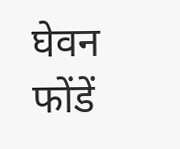घेवन फोंडें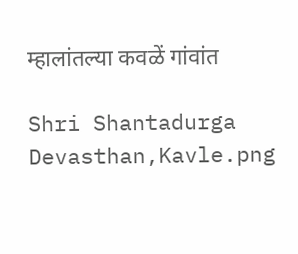म्हालांतल्या कवळें गांवांत

Shri Shantadurga Devasthan,Kavle.png